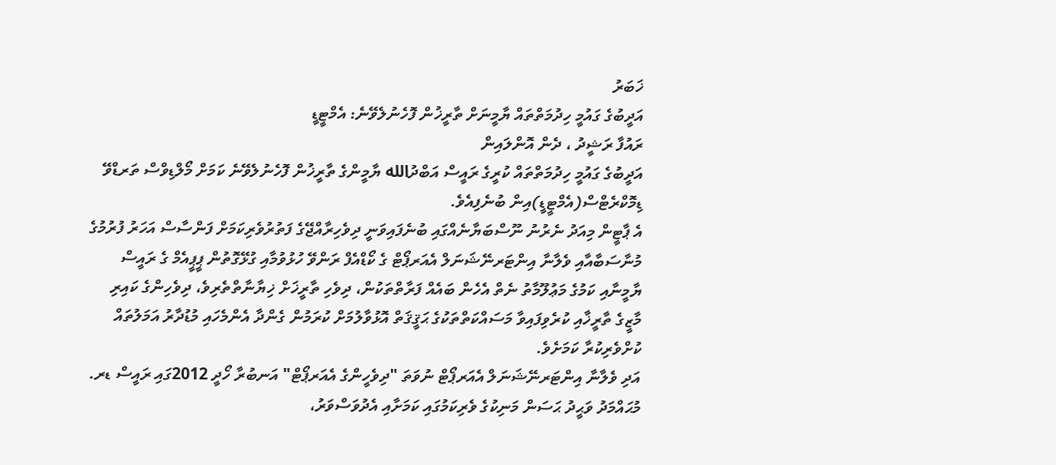ޚަބަރު
އަދީބުގެ ގައުމީ ހިދުމަތްތައް ޔާމީނަށް ތާރީޚުން ފޮހެނުލެވޭނެ: އެމްޓީޑީ
ރައުފާ ރަޝީދު ، ދެން އޮންލައިން
އަދީބުގެ ގައުމީ ހިދުމަތްތައް ކުރީގެ ރައީސް އަބްދުالله ޔާމީންގެ ތާރީޚުން ފޮހެނުލެވޭނެ ކަމަށް މޯލްޑިވްސް ތަރޑްވޭ ޑިމޮކްރެޓްސް(އެމްޓީޑީ)އިން ބުނެފިއެވެ.
އެ ޕާޓީން މިއަދު ނެރުނު ނޫސްބަޔާނެއްގައި ބުނެފައިވަނީ ދިވެހިރާއްޖޭގެ ފަތުރުވެރިކަމަށް ފަންސާސް އަހަރު ފުރުމުގެ މުނާސަބާއާއި ވެލާނާ އިންޓަރނޭޝަނަލް އެއަރޕޯޓް ގެ ކޯޑްއެފް ރަންވޭ ހުޅުވުމާއި ގުޅޭގޮތުން ޕީޕީއެމް ގެ ރައީސް ޔާމީނާއި ކަމުގެ މަޢުލޫމާތު ނެތް އެހެން ބައެއް ފަރާތްތަކުން، ދިވެހި ތާރީޚަށް ޚިޔާނާތްތެރިވެ، ދިވެހިންގެ ކައިރި މާޒީގެ ތާރީޚާއި ކުރެވިފައިވާ މަސައްކަތްތަކުގެ ޙަޤީޤަތް އޮޅުވާލުމަށް ކުރަމުން ގެންދާ އެންމެހައި މުޑުދާރު އަމަލުތައް ކުށްވެރިކުރާ ކަމަށެވެ.
އަދި ވެލާނާ އިންޓަރނޭޝަނަލް އެއަރޕޯޓް ނުވަތަ "ދިވެހީންގެ އެއަރޕޯޓް" އަނބުރާ ހޯދީ 2012ގައި ރައީސް ޑރ. މުޙައްމަދު ވަޙީދު ޙަސަން މަނިކުގެ ވެރިކަމުގައި ކަމަށާއި އެދުވަސްވަރު،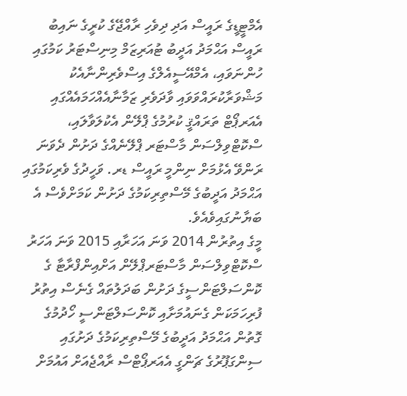އެމްޓީޑީގެ ރައީސް އަދި ދިވެހި ރާއްޖޭގެ ކުރީގެ ނައިބު ރައީސް އަޙްމަދު އަދީބު ޓުއަރިޒަމް މިނިސްޓަރު ކަމުގައި ހުންނަވައި، އެމްއޭސީއެލްގެ އިސްވެރިންނާއެކު މަޝްވަރާކުރައްވަވައި ވާދަވެރި ޒަމާނާއެއްހަމައެއްގައި އެއަރޕޯޓް ތަރައްޤީ ކުރުމުގެ ޕްލޭން އެކުލަވާލައި، ސްކޮޓްވިލްސަން މާސްޓަރ ޕްލޭނެއްގެ ދަށުން ދެވަނަ ރަންވޭ އެޅުމަށް ނިންމީ ރައީސް ޑރ. ވަހީދުގެ ވެރިކަމުގައި އަޙްމަދު އަދީބުގެ މޭސްތިރިކަމުގެ ދަށުން ކަމަށްވެސް އެ ބަޔާނުގައިވެއެވެ.
މީގެ އިތުރުން 2014 ވަނަ އަހަރާއި 2015 ވަނަ އަހަރު ސްކޮޓްވިލްސަން މާސްޓަރޕްލޭން އަށްއިންފްރާޓާ ގެ ކޮންސަލްޓަންސީގެ ދަށުން ބަދަލުތައް ގެނެސް އިތުރު ފުރިހަމަކަން ގެނައުމަށާއި ކޮންސަލްޓަންސީ ހޯދުމުގެ ގޮތުން އަޙްމަދު އަދީބުގެ މޭސްތިރިކަމުގެ ދަށުގައި ސިންގަޕޫރުގެ ޗަންގީ އެއަރޕޯޓްސް ރާއްޖެއަށް އައުމަށް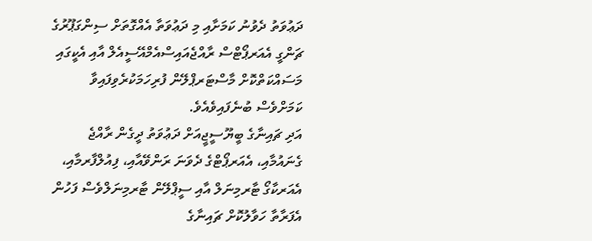ދަޢުވަތު ދެވުނު ކަމަށާއި މި ދަޢުވަތާ އެއްގޮތަށް ސިންގަޕޫރުގެ ޗަންގީ އެއަރޕޯޓްސް ރާއްޖެއައިސްއެމްއޭސީއެލް އާއި އެކީގައި މަސައްކަތްކޮށް މާސްޓަރޕްލޭން ފުރިހަމަކުރެވިފައިވާ ކަމަށްވެސް ބުނެފައިވެއެވެ.
އަދި ޗައިނާގެ ބީޔޫސީޖީއަށް ދަޢުވަތު ދީގެން ރާއްޖެ ގެނައުމާއި، އެއަރޕޯޓްގެ ދެވަނަ ރަންވޭއާއި، ފިއުލްފާރމާއި، އެއަރކާގޯ ޓާރމިނަލް އާއި ސީޕްލޭން ޓާރމިނަލްވެސް ފަހުން އެފަރާތާ ހަވާލުކޮށް ޗައިނާގެ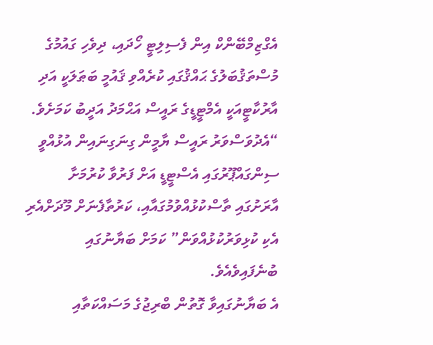އެގްޒިމްބޭންކް އިން ފެސިލިޓީ ހޯދައި، ދިވެހި ގައުމުގެ މުސްތަޤުބަލުގެ ޙައްޤުގައި ކުރެއްވި ޤައުމީ ބަޠަލަކީ އަދި އާރުކާޓީއަކީ އެމްޓީޑީގެ ރައީސް އަޙްމަދު އަދީބު ކަމަށެވެ.
“އެދުވަސްވަރު ރައީސް ޔާމީން ގިނަގިނައިން އުޅުއްވީ ސިންގައްޕޫރުގައި އެސްޓީޑީ އަށް ފަރުވާ ކުރުމަށާ އާރަށުގައި ތާސްކުޅުއްވުމުގައާއި، ކަރުތާފެނަށް މޫދަށްއެރި އެކި ކުޅިވަރުކުޅުއްވަން” ކަމަށް ބަޔާނުގައި ބުނެފައިވެއެވެ.
އެ ބަޔާނުގައިވާ ގޮތުން ބްރިޖުގެ މަސައްކަތާއި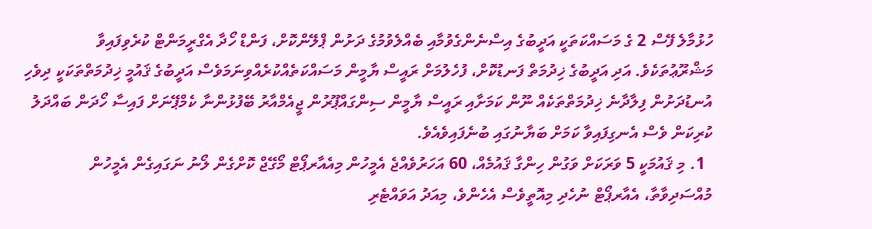ހުޅުމާލެ ފޭސް 2 ގެ މަސައްކަތަކީ އަދީބުގެ އިސްނެންގެވުމާއި ބެއްލެވުމުގެ ދަށުން ޕްލޭންކޮށް، ފަންޑް ހޯދާ އެގްރީމަންޓް ކުރެވިފައިވާ މަޝްރޫޢުތަކެވެ. އަދި އަދީބުގެ ޚިދުމަތް ފަނޑުކޮށް، ފުހެލުމަށް ރައީސް ޔާމީން މަސައްކަތެއްކުރެއްވިނަމަވެސް އަދީބުގެ ޤައުމީ ޚިދުމަތްތަކަކީ ދިވެހި އުނޑުދަށުން ފިލާދާނެ ޚިދުމަތްތަކެއް ނޫން ކަމަށާއި ރައީސް ޔާމީން ސިންގައްޕޫރުން ޖީއެމްއާރު ބޭފުޅުންނާ ކެމްޕޭނަށް ފައިސާ ހޯދަން ބައްދަލު ކުރިކަން ވެސް އެނގިފައިވާ ކަމަށް ބަޔާނުގައި ބުނެފައިވެއެވެ.
  1. މި ޤައުމަކީ 5 ވަރަކަށް ވަގުން ހިންގާ ޤައުމެއް، 60 އަހަރުވެއްޖެ އެމީހުން މިއެއާރޕޯޓް މޯގޭޖް ކޮށްގެން ލޯނު ނަގައިގެން އެމީހުން މުއްސަދިވާތާ، އެއާރޕޯޓް ނުހެދި މިއޮތީވެސް އެހެންވެ، މިއަދު އަވައްޓެރި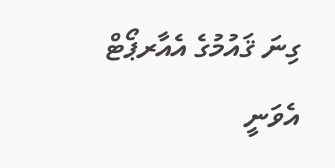ގިނަ ޤައުމުގެ އެއާރޕޯޓް އެވަނީ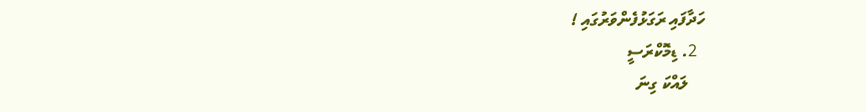ހަދާފައި ރަގަޅުފެންވަރުގައި !
  2. ޑިމޮކްރަސީ
    ލައްކަ ގިނަ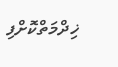ޚިދްމަތްކޮށްފި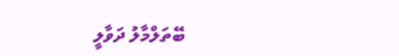ބޭތަލްމާލު ދަވާލީ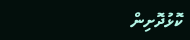ކޮޅުދޮށިން